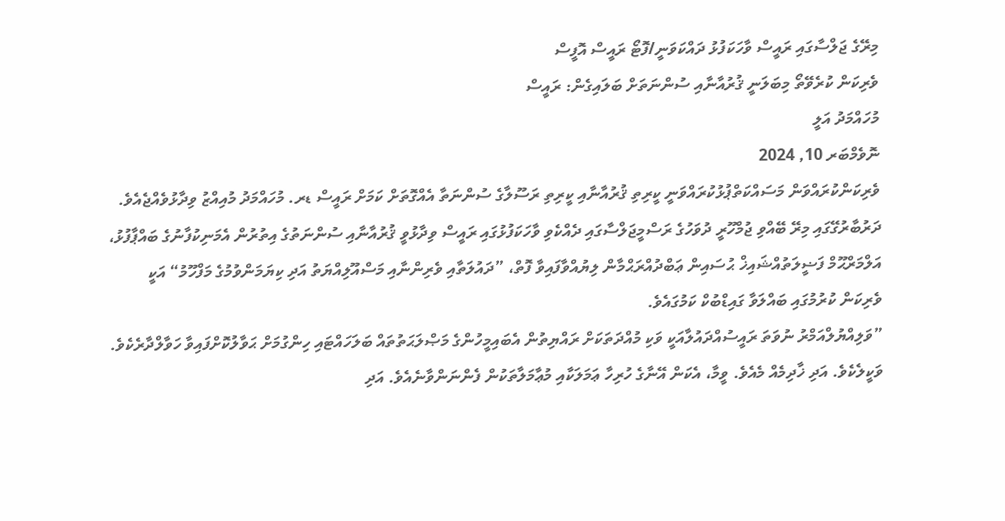މިރޭގެ ޖަލްސާގައި ރައީސް ވާހަކަފުޅު ދައްކަވަނީ/ފޮޓޯ ރައީސް އޮފީސް
ވެރިކަން ކުރެވޭތޯ މިބަލަނީ ޤުރުއާނާއި ސުންނަތަށް ބަލައިގެން: ރައީސް
މުހައްމަދު އަލީ
ނޮވެމްބަރ 10, 2024
ވެރިކަންކުރައްވަން މަސައްކަތްޕުޅުކުރައްވަނީ ކީރިތި ޤުރުއާނާއި ކީރިތި ރަސޫލާގެ ސުންނަތާ އެއްގޮތަށް ކަމަށް ރައީސް ޑރ. މުހައްމަދު މުއިއްޒު ވިދާޅުވެއްޖެއެވެ.
ދަރުބާރުގޭގައި މިރޭ ބޭއްވި ޖުމްހޫރީ ދުވަހުގެ ރަސްމީޖަލްސާގައި ދެއްކެވި ވާހަކަފުޅުގައި ރައީސް ވިދާޅުވީ ޤުރުއާނާއި ސުންނަތުގެ އިތުރުން އެމަނިކުފާނުގެ ބައްޕާފުޅު، އަލްމަރްޙޫމް ފަޟީލަތުއްޝައިޚް ޙުސައިން ޢަބްދުއްރަޙްމާން ލިޔުއްވާފައިވާ ފޮތް، ”ދައުލަތާއި ވެރިންނާއި މަސްއޫލިއްޔަތު އަދި ކިޔަމަންވުމުގެ މަފްހޫމު“ އަކީ  ވެރިކަން ކުރުމުގައި ބައްލަވާ ގައިޑްބުކް ކަމުގައެވެ.
”ވަލިއްޔުލްއަމްރު ނުވަތަ ރައީސުއްދައުލާއަކީ ވަކި މުއްދަތަކަށް ރައްޔިތުން އެބައިމީހުންގެ މަޞްލަޙަތުތައް ބަލަހައްޓައި ހިންގުމަށް ޙަވާލުކޮށްފައިވާ ހަވާލްދާރެކެވެ. ވަކީލެކެވެ. އަދި ޚާދިމެއް މެއެވެ. ވީމާ، އެކަން އޭނާގެ ހުރިހާ ޢަމަލަކާއި މުޢާމަލާތަކުން ފެންނަންވާނެއެވެ. އަދި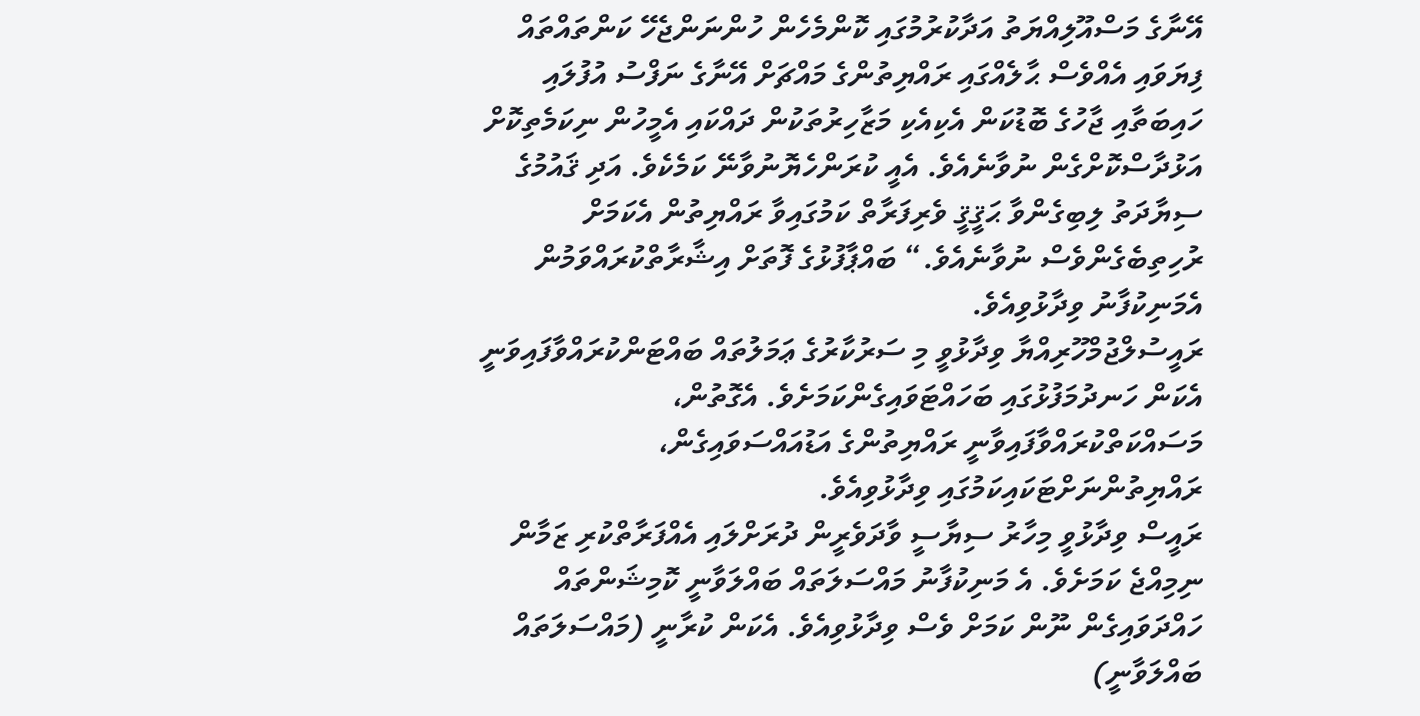އޭނާގެ މަސްއޫލިއްޔަތު އަދާކުރުމުގައި ކޮންމެހެން ހުންނަންޖެހޭ ކަންތައްތައް ފިޔަވައި އެއްވެސް ޙާލެއްގައި ރައްޔިތުންގެ މައްޗަށް އޭނާގެ ނަފްސު އުފުލައި ހައިބަތާއި ޖާހުގެ ބޮޑުކަން އެކިއެކި މަޒާހިރުތަކުން ދައްކައި އެމީހުން ނިކަމެތިކޮށް އަޅުދާސްކޮށްގެން ނުވާނެއެވެ. އެއީ ކުރަންހެޔޮނުވާނޭ ކަމެކެވެ. އަދި ޤައުމުގެ ސިޔާދަތު ލިބިގެންވާ ޙަޤީޤީ ވެރިފަރާތް ކަމުގައިވާ ރައްޔިތުން އެކަމަށް ރުހިތިބެގެންވެސް ނުވާނެއެވެ.“ ބައްޕާފުޅުގެ ފޮތަށް އިޝާރާތްކުރައްވަމުން އެމަނިކުފާނު ވިދާޅުވިއެވެ.
ރައީސުލްޖުމްހޫރިއްޔާ ވިދާޅުވީ މި ސަރުކާރުގެ ޢަމަލުތައް ބައްޓަންކުރައްވާފައިވަނީ އެކަން ހަނދުމަފުޅުގައި ބަހައްޓަވައިގެންކަމަށެވެ. އެގޮތުން، މަސައްކަތްކުރައްވާފައިވާނީ ރައްޔިތުންގެ އަޑުއައްސަވައިގެން، ރައްޔިތުންނަށްޓަކައިކަމުގައި ވިދާޅުވިއެވެ.
ރައީސް ވިދާޅުވީ މިހާރު ސިޔާސީ ވާދަވެރީން ދުރަށްލައި އެއްފަރާތްކުރި ޒަމާން ނިމިއްޖެ ކަމަށެވެ. އެ މަނިކުފާނު މައްސަލަތައް ބައްލަވާނީ ކޮމިޝަންތައް ހައްދަވައިގެން ނޫން ކަމަށް ވެސް ވިދާޅުވިއެވެ. އެކަން ކުރާނީ (މައްސަލަތައް ބައްލަވާނީ)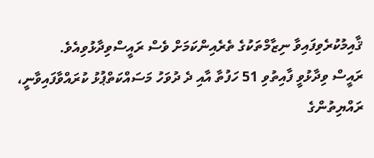ޤާއިމުކުރެވިފައިވާ ނިޒާމްތަކުގެ ތެރެއިންކަމަށް ވެސް ރައީސްވިދާޅުވިއެވެ.
ރައީސް ވިދާޅުވީ ފާއިތުވި 51 ހަފުތާ އާއި ދެ ދުވަހު މަސައްކަތްޕުޅު ކުރައްވާފައިވާނީ، ރައްޔިތުންގެ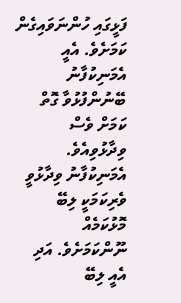ފަޅީގައި ހުންނަވައިގެން ކަމަށެވެ. އެއީ އެމަނިކުފާނު ބޭނުންފުޅުވާ ގޮތް ކަމަށް ވެސް ވިދާޅުވިއެވެ.
އެމަނިކުފާނު ވިދާޅުވީ ވެރިކަމަކީ ލިބޭ މޮޅުކަމެއް ނޫންކަމަށެވެ. އަދި އެއީ ލިބޭ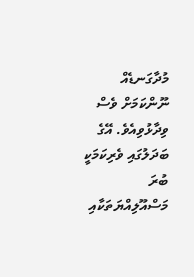މުދާގަނޑެއް ނޫންކަމަށް ވެސް ވިދާޅުވިއެވެ. އޭގެ ބަދަލުގައި ވެރިކަމަކީ ބުރަ މަސްއޫލިއްޔަތަކާއި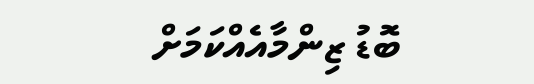ބޮޑު ޒިންމާއެއްކަމަށް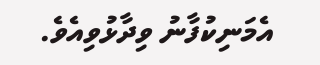އެމަނިކުފާނު ވިދާޅުވިއެވެ.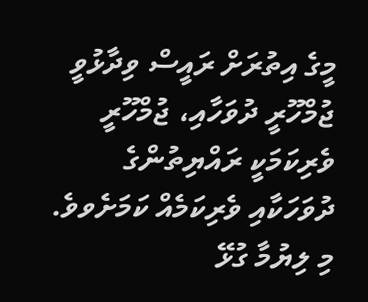މީގެ އިތުރަށް ރައީސް ވިދާޅުވީ ޖުމްހޫރީ ދުވަހާއި، ޖުމްހޫރީ ވެރިކަމަކީ ރައްޔިތުންގެ ދުވަހަކާއި ވެރިކަމެއް ކަމަށެވވެ.
މި ލިޔުމާ ގުޅޭ